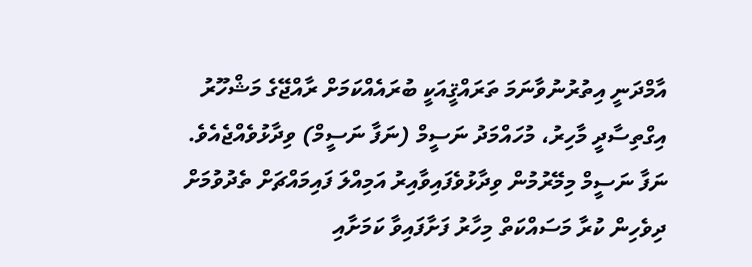އާމްދަނީ އިތުރުނުވާނަމަ ތަރައްޤީއަކީ ބުރައެއްކަމަށް ރާއްޖޭގެ މަޝްހޫރު އިގްތިސާދީ މާހިރު، މުހައްމަދު ނަސީމް (ނަފާ ނަސީމް) ވިދާޅުވެއްޖެއެވެ.
ނަފާ ނަސީމް މިމޭރުމުން ވިދާޅުވެފައިވާއިރު އަމިއްލަ ފައިމައްޗަށް ތެދުވުމަށް ދިވެހިން ކުރާ މަސައްކަތް މިހާރު ފަށާފައިވާ ކަމަށާއި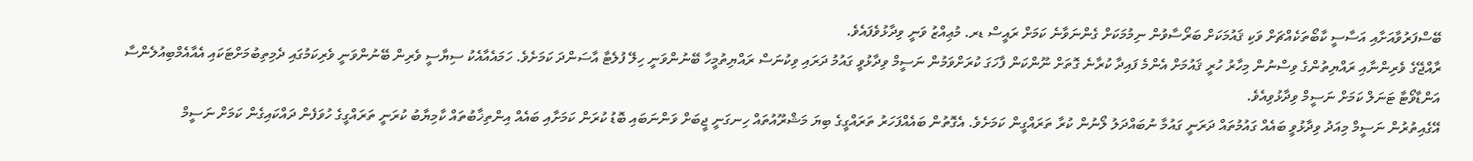ބޭސްފަރުވާއަށާއި އަސާސީ ކާބޯތަކެއްޗަށް ވަކި ޤައުމަކަށް ބަރޯސާވުން ނިމުމަކަށް ގެންނަވާނެ ކަމަށް ރައީސް ޑރ. މުޢިއްޒު ވަނީ ވިދާޅުވެފައެވެ.
ރާއްޖޭގެ ވެރިންނާއި ރައްޔިތުންގެ ވިސްނުން މިހާރު ހުރީ ޤައުމަށް އެންމެ ފައިދާ ކުރާނެ ގޮތަށް ނޫންކަން ފާހަގަ ކުރަށްވަމުން ނަސީމް ވިދާޅުވީ ގައުމު ދަރައި ވިކުނަސް ރައްޔިތުމީހާ ބޭނުންވަނީ ހިލޭ ފުލެޓާ އާސަންދަ ކަމަށެވެ. ހަމައެއާއެކު ސިޔާސީ ވެރިން ބޭނުންވަނީ ވެރިކަމުގައި ދެމިތިބުމަށްޓަކައި އެއާއެމްބިއުލެންސާ އަންޑާވޯޓާ ޓަނަލް ކަމަށް ނަސީމް ވިދާޅުވިއެވެ.
އޭގެއިތުރުން ނަސީމް މިއަދު ވިދާޅުވީ ބައެއް ގައުމުތައް ދަރަނީ ގައުމާ ނުބައްދަލު ލޯނުން ކުރާ ތަރައްގީން ކަމަށެވެ. އެގޮތުން ބައެއްފަހަރު ތަރައްގީގެ ބިޔަ މަޝްރޫއުތައް ހިނގަނީ ޖީބަށް ވަންނަބައި ބޮޑު ކުރަން ކަމަށާއި ބައެއް އިންތިޚާބުތައް ކާމިޔާބު ކުރަނީ ތަރައްގީގެ ހުވަފެން ދައްކައިގެން ކަމަށް ނަސީމް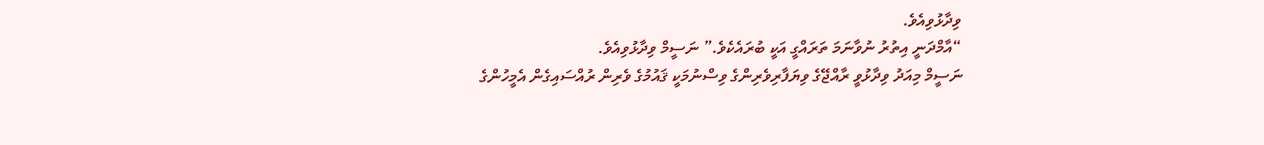ވިދާޅުވިއެވެ.
“އާމްދަނީ އިތުރު ނުވާނަމަ ތަރައްގީ އަކީ ބުރައެކެވެ.” ނަސީމް ވިދާޅުވިއެވެ.
ނަސީމް މިއަދު ވިދާޅުވީ ރާއްޖޭގެ ވިޔަފާރިވެރިންގެ ވިސްނުމަކީ ޤައުމުގެ ވެރިން ރުއްސައިގެން އެމީހުންގެ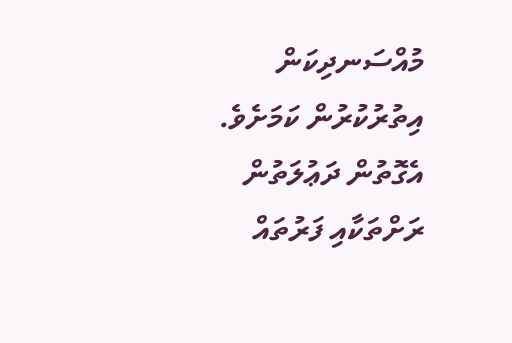މުއްސަނދިކަން އިތުރުކުރުން ކަމަށެވެ. އެގޮތުން ދަޢުލަތުން ރަށްތަކާއި ފަރުތައް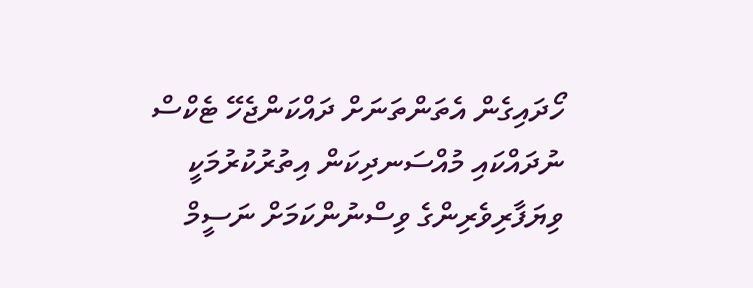ހޯދައިގެން އެތަންތަނަށް ދައްކަންޖެހޭ ޓެކްސް ނުދައްކައި މުއްސަނދިކަން އިތުރުކުރުމަކީ ވިޔަފާރިވެރިންގެ ވިސްނުންކަމަށް ނަސީމް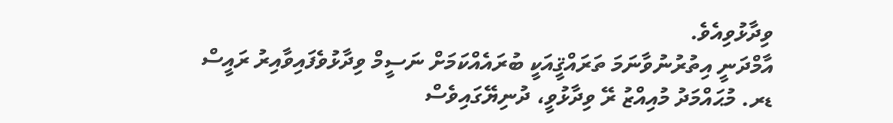ވިދާޅުވިއެވެ.
އާމްދަނީ އިތުރުނުވާނަމަ ތަރައްޤީއަކީ ބުރައެއްކަމަށް ނަސީމް ވިދާޅުވެފައިވާއިރު ރައީސް ޑރ. މުޙައްމަދު މުއިއްޒު ރޭ ވިދާޅުވީ، ދުނިޔޭގައިވެސް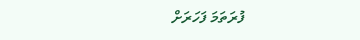ފުރަތަމަ ފަހަރަށް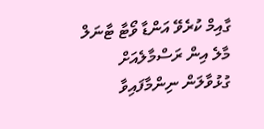ގާއިމް ކުރެވޭ އަންޑާ ވޯޓާ ޓާނަލް މާލެ އިން ރަސްމާލެއަށް ގުޅުވާލަން ނިންމާފައިވާ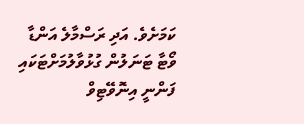ކަމަށެވެ. އަދި ރަސްމާލެ އަންޑާ ވޯޓާ ޓަނަލުން ގުޅުވާލުމަށްޓަކައި ފަންނީ އިނޮވޭޓިވް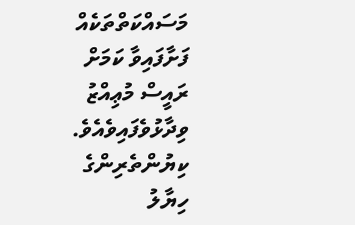މަސައްކަތްތަކެއް ފަށާފައިވާ ކަމަށް ރައީސް މުޢިއްޒު ވިދާޅުވެފައިވެއެވެ.
ކިޔުންތެރިންގެ ހިޔާލު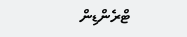ޓްރެންޑިން